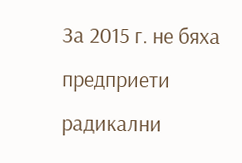За 2015 г. не бяха предприети радикални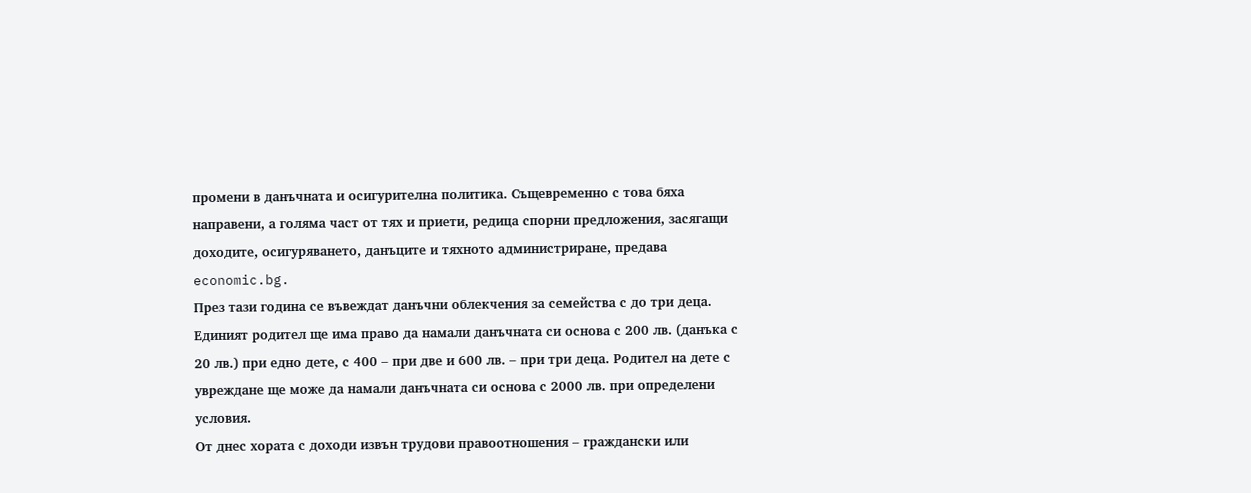промени в данъчната и осигурителна политика. Същевременно с това бяха направени, а голяма част от тях и приети, редица спорни предложения, засягащи доходите, осигуряването, данъците и тяхното администриране, предава economic.bg.
През тази година се въвеждат данъчни облекчения за семейства с до три деца. Единият родител ще има право да намали данъчната си основа с 200 лв. (данъка с 20 лв.) при едно дете, с 400 – при две и 600 лв. – при три деца. Родител на дете с увреждане ще може да намали данъчната си основа с 2000 лв. при определени условия.
От днес хората с доходи извън трудови правоотношения – граждански или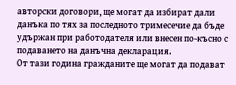авторски договори, ще могат да избират дали данъка по тях за последното тримесечие да бъде удържан при работодателя или внесен по-късно с подаването на данъчна декларация.
От тази година гражданите ще могат да подават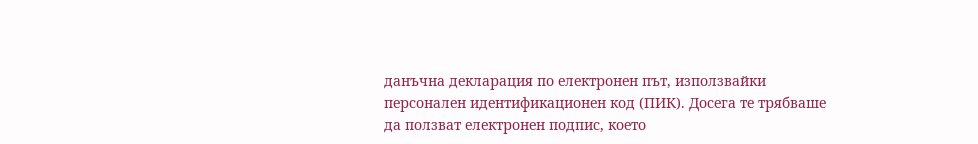данъчна декларация по електронен път, използвайки персонален идентификационен код (ПИК). Досега те трябваше да ползват електронен подпис, което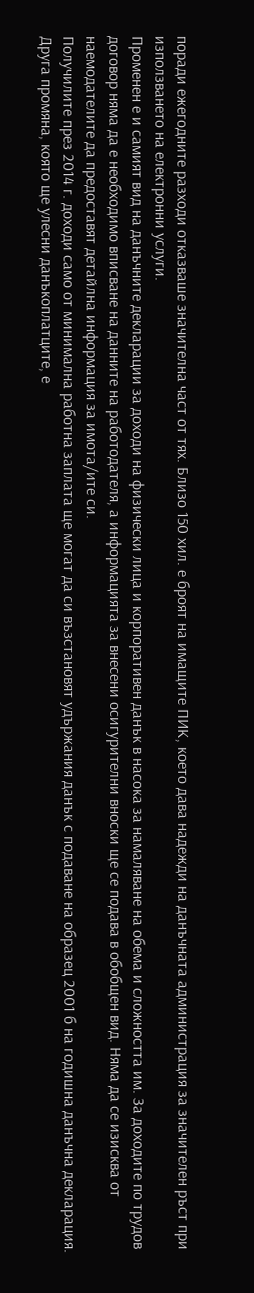поради ежегодните разходи отказваше значителна част от тях. Близо 150 хил. е броят на имащите ПИК, което дава надежди на данъчната администрация за значителен ръст при използването на електронни услуги.
Променен е и самият вид на данъчните декларации за доходи на физически лица и корпоративен данък в насока за намаляване на обема и сложността им. За доходите по трудов договор няма да е необходимо вписване на данните на работодателя, а информацията за внесени осигурителни вноски ще се подава в обобщен вид. Няма да се изисква от наемодателите да предоставят детайлна информация за имота/ите си.
Получилите през 2014 г. доходи само от минимална работна заплата ще могат да си възстановят удържания данък с подаване на образец 2001 б на годишна данъчна декларация.
Друга промяна, която ще улесни данъкоплатците, е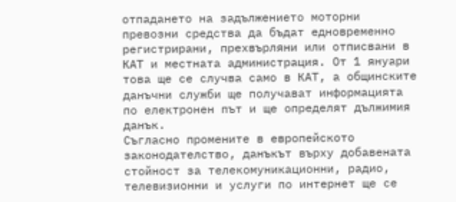отпадането на задължението моторни превозни средства да бъдат едновременно регистрирани, прехвърляни или отписвани в КАТ и местната администрация. От 1 януари това ще се случва само в КАТ, а общинските данъчни служби ще получават информацията по електронен път и ще определят дължимия данък.
Съгласно промените в европейското законодателство, данъкът върху добавената стойност за телекомуникационни, радио, телевизионни и услуги по интернет ще се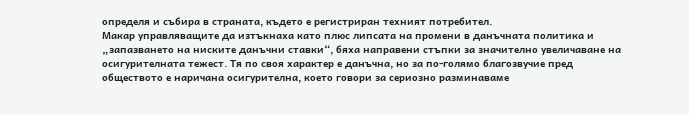определя и събира в страната, където е регистриран техният потребител.
Макар управляващите да изтъкнаха като плюс липсата на промени в данъчната политика и „запазването на ниските данъчни ставки“, бяха направени стъпки за значително увеличаване на осигурителната тежест. Тя по своя характер е данъчна, но за по-голямо благозвучие пред обществото е наричана осигурителна, което говори за сериозно разминаваме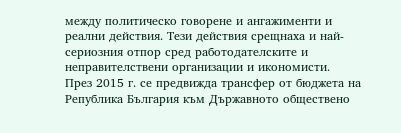между политическо говорене и ангажименти и реални действия. Тези действия срещнаха и най-сериозния отпор сред работодателските и неправителствени организации и икономисти.
През 2015 г. се предвижда трансфер от бюджета на Република България към Държавното обществено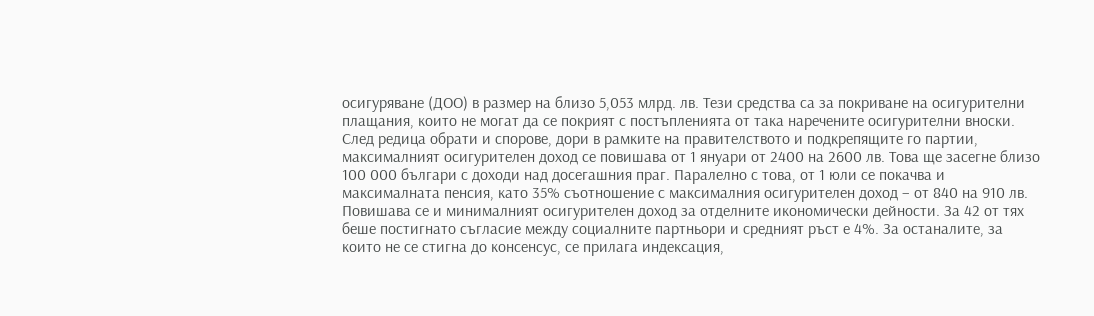осигуряване (ДОО) в размер на близо 5,053 млрд. лв. Тези средства са за покриване на осигурителни плащания, които не могат да се покрият с постъпленията от така наречените осигурителни вноски.
След редица обрати и спорове, дори в рамките на правителството и подкрепящите го партии, максималният осигурителен доход се повишава от 1 януари от 2400 на 2600 лв. Това ще засегне близо 100 000 българи с доходи над досегашния праг. Паралелно с това, от 1 юли се покачва и максималната пенсия, като 35% съотношение с максималния осигурителен доход – от 840 на 910 лв.
Повишава се и минималният осигурителен доход за отделните икономически дейности. За 42 от тях беше постигнато съгласие между социалните партньори и средният ръст е 4%. За останалите, за които не се стигна до консенсус, се прилага индексация,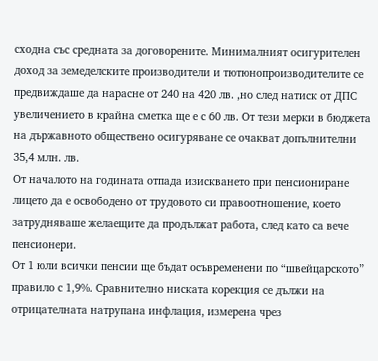сходна със средната за договорените. Минималният осигурителен доход за земеделските производители и тютюнопроизводителите се предвиждаше да нарасне от 240 на 420 лв. ,но след натиск от ДПС увеличението в крайна сметка ще е с 60 лв. От тези мерки в бюджета на държавното обществено осигуряване се очакват допълнителни 35,4 млн. лв.
От началото на годината отпада изискването при пенсиониране лицето да е освободено от трудовото си правоотношение, което затрудняваше желаещите да продължат работа, след като са вече пенсионери.
От 1 юли всички пенсии ще бъдат осъвременени по “швейцарското” правило с 1,9%. Сравнително ниската корекция се дължи на отрицателната натрупана инфлация, измерена чрез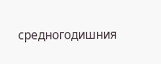средногодишния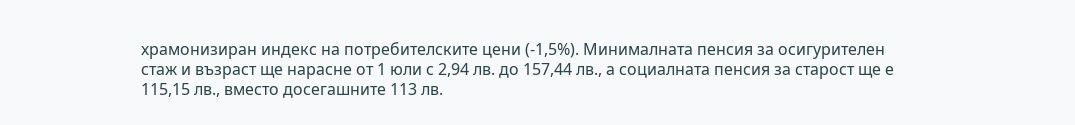храмонизиран индекс на потребителските цени (-1,5%). Минималната пенсия за осигурителен стаж и възраст ще нарасне от 1 юли с 2,94 лв. до 157,44 лв., а социалната пенсия за старост ще е 115,15 лв., вместо досегашните 113 лв.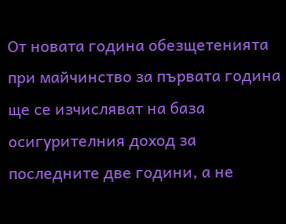От новата година обезщетенията при майчинство за първата година ще се изчисляват на база осигурителния доход за последните две години, а не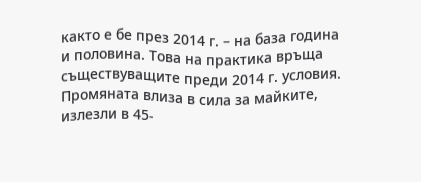както е бе през 2014 г. – на база година и половина. Това на практика връща съществуващите преди 2014 г. условия. Промяната влиза в сила за майките, излезли в 45-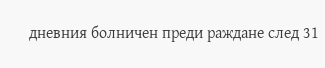дневния болничен преди раждане след 31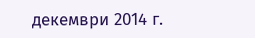декември 2014 г.